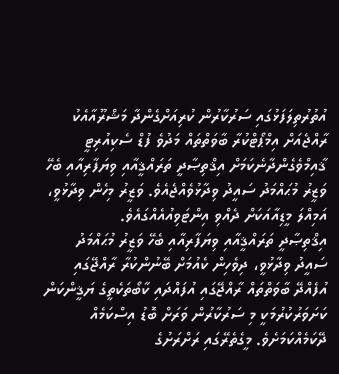އުތުރުތިލަފަޅުގައި ސަރުކާރުން ކުރިއަށްގެންދާ މަޝްރޫއާއެކު ރާއްޖެއަށް އިމްޕޯޓްކުރާ ބާވަތްތައް މަދުވެ ފުޑް ސެކިއުރިޓީ ޤާއިމްވެގެންދާނެކަމަށް އިޤްތިޞާދީ ތަރައްޤީއާއި ވިޔަފާރިއާއި ބެހޭ ވަޒީރު މުޙައްމަދު ސައީދު ވިދާޅުވެއްޖެއެވެ. ވަޒީރު މިހެން ވިދާޅުވީ، އަމިއްލަ މީޑިއާއަކަށް ދެއްވި އިންޓަވިއުއެއްގައެވެ.
އިޤްތިޞާދީ ތަރައްޤީއާއި ވިޔަފާރިއާއި ބެހޭ ވަޒީރު މުޙައްމަދު ސައީދު ވިދާޅުވީ، ދިވެހިން ކެއުމަށް ބޭނުންކުރާ ރާއްޖޭގައި އުފެއްދޭ ބާވަތްތައް ރާއްޖޭގައި އުފައްދައި ކާބޯތަކެތީގެ ޔަޤީންކަން ކަށަވަރުކުރުމަކީ މި ސަރުކާރުން ވަރަށް ބޮޑު އިސްކަމެއް ދޭކަމެއްކަމަށެވެ. މީގެތެރޭގައި ރަށްރަށުގެ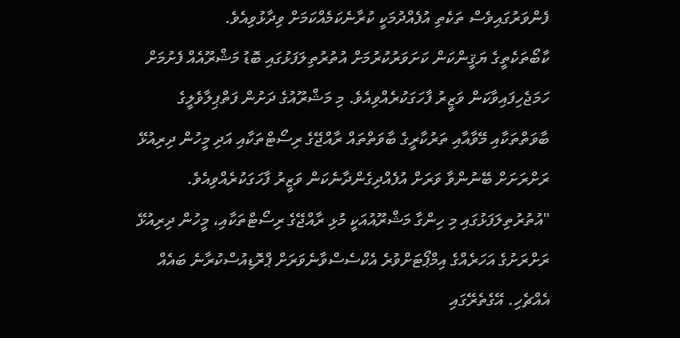ފެންވަރުގައިވެސް ތަކެތި އުފެއްދުމަކީ ކުރާނެކަމެއްކަމަށް ވިދާޅުވިއެވެ.
ކާބޯތަކެތީގެ ޔަޤީންކަން ކަށަވަރުކުރުމަށް އުތުރުތިލަފަޅުގައި ބޮޑު މަޝްރޫއެއް ފެށުމަށް ހަމަޖެހިފައިވާކަން ވަޒީރު ފާހަގަކުރެއްވިއެވެ. މި މަޝްރޫއުގެ ދަށުން ފަތްޕިލާވެލީގެ ބާވަތްތަކާއި މޭވާއާއި ތަރުކާރީގެ ބާވަތްތައް ރާއްޖޭގެ ރިސޯޓްތަކާއި އަދި މީހުން ދިރިއުޅޭ ރަށްރަށަށް ބޭނުންވާ ވަރަށް އުފެއްދިގެންދާނެކަން ވަޒީރު ފާހަގަކުރެއްވިއެވެ.
"އުތުރުތިލަފަޅުގައި މި ހިންގާ މަޝްރޫއުއަކީ މުޅި ރާއްޖޭގެ ރިސޯޓްތަކާއި، މީހުން ދިރިއުޅޭ ރަށްރަށުގެ އަހަރެއްގެ އިމްޕޯޓަށްވުރެ އެކްސެސްވާނެވަރަށް ޕްރޮޑިއުސްކުރާނެ ބައެއް އެއްޗެހި. އޭގެތެރޭގައި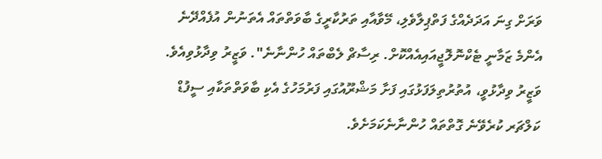ވަރަށް ގިނަ އަދަދެއްގެ ފަތްޕިލާވެލި، މޭވާއާއި ތަރުކާރީގެ ބާވަތްތައް އެތަނުން އުފެއްދޭނެ އެންމެ ޒަމާނީ ޓެކްނޮލޮޖީއައިއެއްކޮށް. ރިސާޗް ލެބްތައް ހުންނާނެ". ވަޒީރު ވިދާޅުވިއެވެ.
ވަޒީރު ވިދާޅުވީ، އުތުރުތިލަފަޅުގައި ފަށާ މަޝްރޫއުގައި ފަރުމަހުގެ އެކި ބާވަތްތަކާއި ސީފުޑް ކަލްޗަރ ކުރެވޭނެ ގޮތްތައް ހުންނާނެކަމަށެވެ.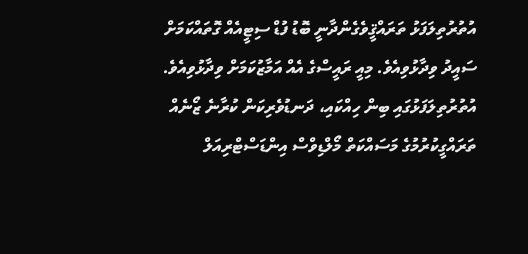އުތުރުތިލަފަޅު ތަރައްޤީވެގެންދާނީ ބޮޑު ފުޑް ސިޓީއެއް ގޮތައްކަމަށް ސައީދު ވިދާޅުވިއެވެ. މިއީ ރައީސްގެ އެއް އަމާޒުކަމަށް ވިދާޅުވިއެވެ.
އުތުރުތިލަފަޅުގައި ބިން ހިއްކައި، ދަނޑުވެރިކަން ކުރާނެ ޒޯނެއް ތަރައްގީކުރުމުގެ މަސައްކަތް މޯލްޑިވްސް އިންޑަސްޓްރިއަލް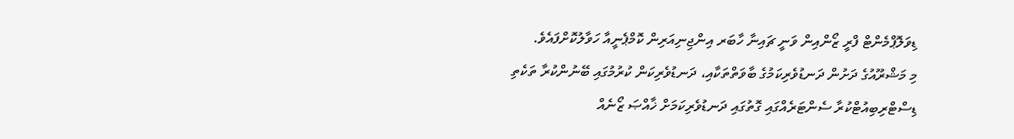ޑިވަލޮޕްމެންޓް ފްރީ ޒޯންއިން ވަނީ ޗައިނާ ހާބަރ އިންޖިނިއަރިން ކޮމްޕެނީއާ ހަވާލުކޮށްފައެވެ.
މި މަޝްރޫއުގެ ދަށުން ދަނޑުވެރިކަމުގެ ބާވަތްތަކާއި، ދަނޑުވެރިކަން ކުރުމުގައި ބޭނުންކުރާ ތަކެތި ޑިސްޓްރިބިއުޓްކުރާ ސެންޓަރެއްގައި ގޮތުގައި ދަނޑުވެރިކަމަށް ޚާއްޞަ ޒޯނެއް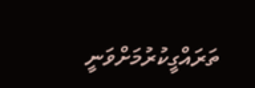ތަރައްގީކުރުމަށްވަނީ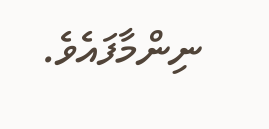ނިންމާފައެވެ.